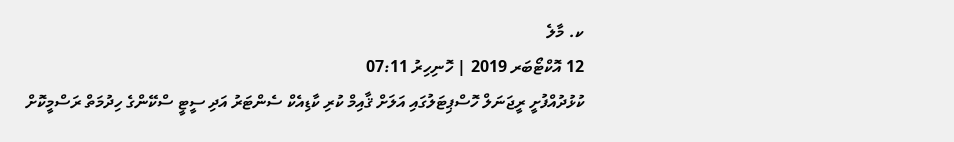ކ. މާލެ
12 އޮކްޓޯބަރ 2019 | ހޮނިހިރު 07:11
ކުޅުދުއްފުށީ ރީޖަނަލް ހޮސްޕިޓަލުގައި އަލަށް ޤާއިމް ކުރި ކާޑިއެކް ސެންޓަރު އަދި ސީޓީ ސްކޭންގެ ހިދުމަތް ރަސްމީކޮށް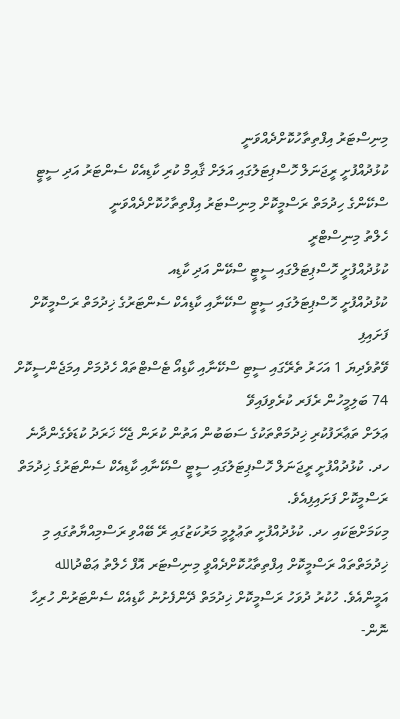މިނިސްޓަރު އިފްތިތާހުކޮށްދެއްވަނީ
ކުޅުދުއްފުށީ ރީޖަނަލް ހޮސްޕިޓަލުގައި އަލަށް ޤާއިމް ކުރި ކާޑިއެކް ސެންޓަރު އަދި ސީޓީ ސްކޭންގެ ހިދުމަތް ރަސްމީކޮށް މިނިސްޓަރު އިފްތިތާހުކޮށްދެއްވަނީ
ހެލްތު މިނިސްޓްރީ
ކުޅުދުއްފުށީ ހޮސްޕިޓަލްގައި ސީޓީ ސްކޭން އަދި ކާޑިއ
ކުޅުދުއްފުށީ ހޮސްޕިޓަލުގައި ސީޓީ ސްކޭނާއި ކާޑިއެކް ސެންޓަރުގެ ޚިދުމަތް ރަސްމީކޮށް ފަށައިފި
ވޭތުވެދިޔަ 1 އަހަރު ތެރޭގައި ސީޓި ސްކޭނާއި ކާޑިއޯ ޓެސްޓްތައް ހެދުމަށް އިމަޖެންސީކޮށް 74 ބަލިމީހުން ރެފަރ ކުރެވިފައިވޭ
ޢަލަށް ތަޢާރަފުކުރި ޚިދުމަތްތަކުގެ ސަބަބުން އަތުން ކުރަން ޖެހޭ ޚަރަދު ކުޑަވެގެންދާނެ
ހދ. ކުޅުދުއްފުށީ ރީޖަނަލް ހޮސްޕިޓަލުގައި ސީޓީ ސްކޭނާއި ކާޑިއެކް ސެންޓަރުގެ ޚިދުމަތް ރަސްމީކޮށް ފަށައިފިއެވެ.
މިކަމަށްޓަކައި ހދ. ކުޅުދުއްފުށީ ތަޢުލީމީ މަރުކަޒުގައި ރޭ ބޭއްވި ރަސްމިއްޔާތުގައި މި ޚިދުމަތްތައް ރަސްމީކޮށް އިފްތިތާޙުކޮށްދެއްވީ މިނިސްޓަރ އޮފް ހެލްތު ޢަބްދުالله އަމީންއެވެ. ހުކުރު ދުވަހު ރަސްމީކޮށް ޚިދުމަތް ދޭންފެށުނު ކާޑިއެކް ސެންޓަރުން ހުރިހާ ނޮން-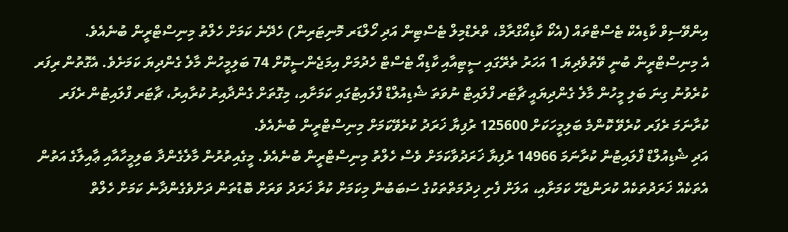އިންވޭސިވް ކާޑިއެކް ޓެސްޓްތައް (އެކޯ ކާޑިއޯގްރާމް، ތްރެޑްމިލް ޓެސްޓިން އަދި ހޯލްޑަރ މޮނިޓަރިން) ހެދޭނެ ކަމަށް ހެލްތު މިނިސްޓްރީން ބުނެއެވެ.
އެ މިނިސްޓްރީން ބުނީ ވޭތުވެދިޔަ 1 އަހަރު ތެރޭގައި ސީޓިއާއި ކާޑިއޯ ޓެސްޓް ހެދުމަށް އިމަޖެންސީކޮށް 74 ބަލިމީހުން މާލެ ގެންދިޔަ ކަމަށެވެ. އެގޮތުން ރިފަރ ކުރެވުނު ގިނަ ބަލި މީހުން މާލެ ގެންދިޔައީ ޗާޓަރ ފްލައިޓް ނުވަތަ ޝެޑިއުލްޑް ފްލައިޓުގައި ކަމަށާއި، މިގޮތަށް ގެންދާއިރު ކުރާއިރު، ޗާޓަރ ފްލައިޓުން ރެފަރ ކުރާނަމަ ރެފަރ ކުރެވޭ ކޮންމެ ބަލިމީހަކަށް 125600 ރުފިޔާ ޚަރަދު ކުރެވޭކަމަށް މިނިސްޓްރީން ބުނެއެވެ.
އަދި ޝެޑިއުލްޑް ފްލައިޓުން ކުރާނަމަ 14966 ރުފިޔާ ޚަރަދުވާކަމަށް ވެސް ހެލްތު މިނިސްޓްރީން ބުނެއެވެ. މީގެއިތުރުން މާލެގެންދާ ބަލިމީހާއާއި ޢާއިލާގެ އަތުން އެތަކެއް ޚަރަދުތަކެއް ކުރަންޖެހޭ ކަމަށާއި، އަލަށް ފެށި ޚިދުމަތްތަކުގެ ސަބަބުން މިކަމަށް ކުރާ ޚަރަދު ވަރަށް ބޮޑުތަން ދަށްވެގެންދާނެ ކަމަށް ހެލްތް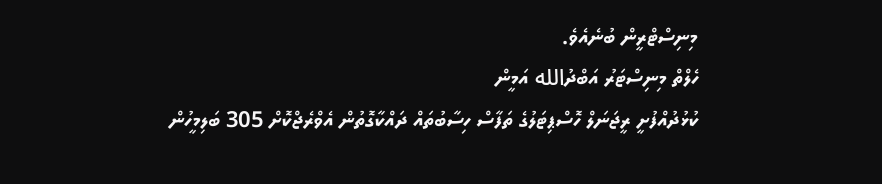މިނިސްޓްރީން ބުނެއެވެ.
ހެލްތް މިނިސްޓަރު އަބްދުالله އަމީން
ކުޅުދުއްފުށީ ރީޖަނަލް ހޮސްޕިޓަލުގެ ތަފާސް ހިސާބުތައް ދައްކާގޮތުން އެވްރެޖްކޮށް 305 ބަލިމީހުން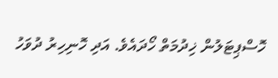ހޮސްޕިޓަލުން ޚިދުމަތް ހޯދައެވެ. އަދި ހޮނިހިރު ދުވަހު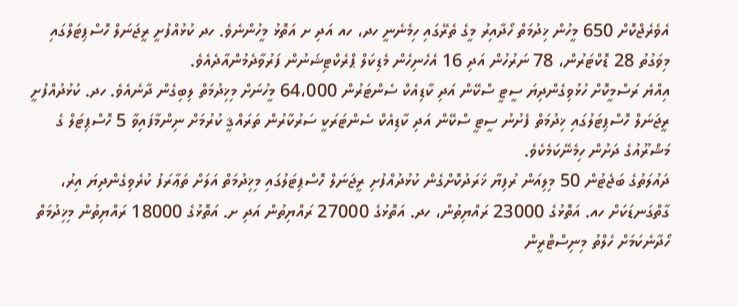އެވެރެޖްކޮށް 650 މީހުން ޚިދުމަތް ހޯދާއިރު މީގެ ތެރޭގައި ހިމެނެނީ ހދ، ހއ އަދި ށ އަތޮޅު މީހުންނެވެ. ހދ ކުޅުއްފުށީ ރީޖަނަލް ހޮސްޕިޓަލްގައި މިވަގުތު 28 ޑޮކްޓަރުން، 78 ނަރުހުން އަދި 16 އެހެނިހެން މެޑިކަލް ޕްރެކްޓިޝަނުން ފަރުވާދެމުންއާދެއެވެ.
އިއްޔެ ރަސްމީކޮށް ހުޅުވިގެންދިޔަ ސީޓީ ސްކޭން އަދި ކާޑިއެކް ސެންޓަރުން 64،000 މީހުނަށް މިޚިދުމަތް ލިބިގެން ދާނެއެވެ. ހދ. ކުޅުދުއްފުށީ ރީޖަނަލް ހޮސްޕިޓަލުގައި ޚިދުމަތް ފެށުނު ސީޓީ ސްކޭން އަދި ކާޑިއެކް ސެންޓަރަކީ ސަރުކާރުން ތަރައްޤީ ކުރުމަށް ނިންމާފައިވާ 5 ހޮސްޕިޓަލް ގެ މަޝްރޫއުގެ ދަށުން ހިމެނޭކަމެކެވެ.
ދައުލަތުގެ ބަޖެޓުން 50 މިލިއަން ރުފިޔާ ޚަރަދުކޮށްގެން ކުޅުދުއްފުށި ރީޖަނަލް ހޮސްޕިޓަލުގައި މިޚިދުމަތް އަލަށް ތަޢާރަފު ކުރެވިގެންދިޔަ އިރު، ގާތްގަނޑަކަށް ހއ. އަތޮޅުގެ 23000 ރައްޔިތުން، ހދ. އަތޮޅުގެ 27000 ރައްޔިތުން އަދި ށ. އަތޮޅުގެ 18000 ރައްޔިތުން މިޚިދުމަތް ހޯދާނެކަމަށް ހެލްތު މިނިސްޓްރީން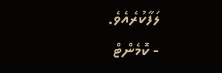ލަފާކުރެއެވެ.
- ކޮމެންޓް